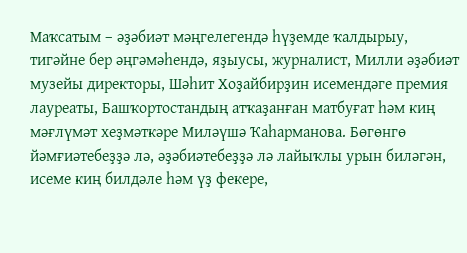Маҡсатым – әҙәбиәт мәңгелегендә һүҙемде ҡалдырыу, тигәйне бер әңгәмәһендә, яҙыусы, журналист, Милли әҙәбиәт музейы директоры, Шәһит Хоҙайбирҙин исемендәге премия лауреаты, Башҡортостандың атҡаҙанған матбуғат һәм киң мәғлүмәт хеҙмәткәре Миләүшә Ҡаһарманова. Бөгөнгө йәмғиәтебеҙҙә лә, әҙәбиәтебеҙҙә лә лайыҡлы урын биләгән, исеме киң билдәле һәм үҙ фекере,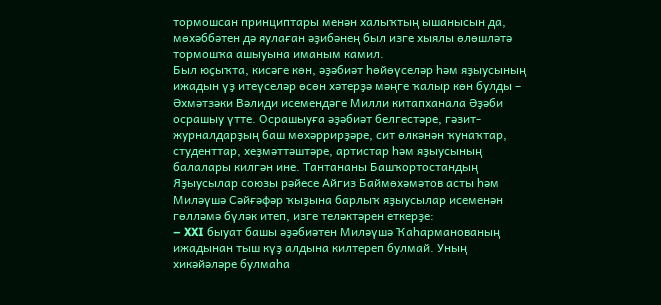тормошсан принциптары менән халыҡтың ышанысын да, мөхәббәтен дә яулаған әҙибәнең был изге хыялы өлөшләтә тормошҡа ашыуына иманым камил.
Был юҫыҡта, кисәге көн, әҙәбиәт һөйөүселәр һәм яҙыусының ижадын үҙ итеүселәр өсөн хәтерҙә мәңге ҡалыр көн булды – Әхмәтзәки Вәлиди исемендәге Милли китапханала Әҙәби осрашыу үтте. Осрашыуға әҙәбиәт белгестәре, гәзит-журналдарҙың баш мөхәррирҙәре, сит өлкәнән ҡунаҡтар, студенттар, хеҙмәттәштәре, артистар һәм яҙыусының балалары килгән ине. Тантананы Башҡортостандың Яҙыусылар союзы рәйесе Айгиз Баймөхәмәтов асты һәм Миләүшә Сәйғәфәр ҡыҙына барлыҡ яҙыусылар исеменән гөлләмә бүләк итеп, изге теләктәрен еткерҙе:
– XXI быуат башы әҙәбиәтен Миләүшә Ҡаһарманованың ижадынан тыш күҙ алдына килтереп булмай. Уның хикәйәләре булмаһа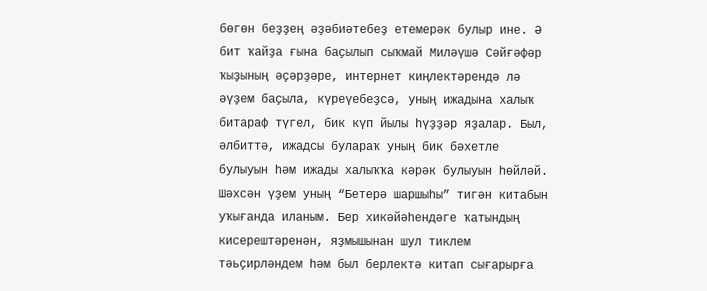бөгөн беҙҙең әҙәбиәтебеҙ етемерәк булыр ине. Ә бит ҡайҙа ғына баҫылып сыҡмай Миләүшә Сәйғәфәр ҡыҙының әҫәрҙәре, интернет киңлектәрендә лә әүҙем баҫыла, күреүебеҙсә, уның ижадына халыҡ битараф түгел, бик күп йылы һүҙҙәр яҙалар. Был, әлбиттә, ижадсы булараҡ уның бик бәхетле булыуын һәм ижады халыҡҡа кәрәк булыуын һөйләй. Шәхсән үҙем уның “Бетерә шаршыһы” тигән китабын уҡығанда иланым. Бер хикәйәһендәге ҡатындың кисерештәренән, яҙмышынан шул тиклем тәьҫирләндем һәм был берлектә китап сығарырға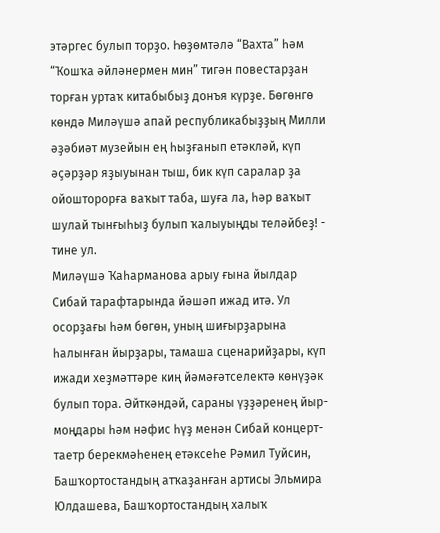этәргес булып торҙо. Һөҙөмтәлә “Вахта” һәм “Ҡошҡа әйләнермен мин” тигән повестарҙан торған уртаҡ китабыбыҙ донъя күрҙе. Бөгөнгө көндә Миләүшә апай республикабыҙҙың Милли әҙәбиәт музейын ең һыҙғанып етәкләй, күп әҫәрҙәр яҙыуынан тыш, бик күп саралар ҙа ойошторорға ваҡыт таба, шуға ла, һәр ваҡыт шулай тынғыһыҙ булып ҡалыуыңды теләйбеҙ! - тине ул.
Миләүшә Ҡаһарманова арыу ғына йылдар Сибай тарафтарында йәшәп ижад итә. Ул осорҙағы һәм бөгөн, уның шиғырҙарына һалынған йырҙары, тамаша сценарийҙары, күп ижади хеҙмәттәре киң йәмәғәтселектә көнүҙәк булып тора. Әйткәндәй, сараны үҙҙәренең йыр-моңдары һәм нәфис һүҙ менән Сибай концерт-таетр берекмәһенең етәксеһе Рәмил Туйсин, Башҡортостандың атҡаҙанған артисы Эльмира Юлдашева, Башҡортостандың халыҡ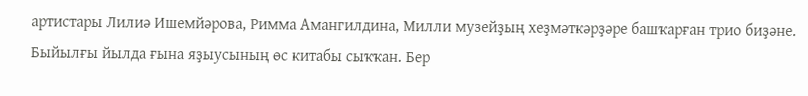артистары Лилиә Ишемйәрова, Римма Амангилдина, Милли музейҙың хеҙмәткәрҙәре башҡарған трио биҙәне.
Быйылғы йылда ғына яҙыусының өс китабы сыҡҡан. Бер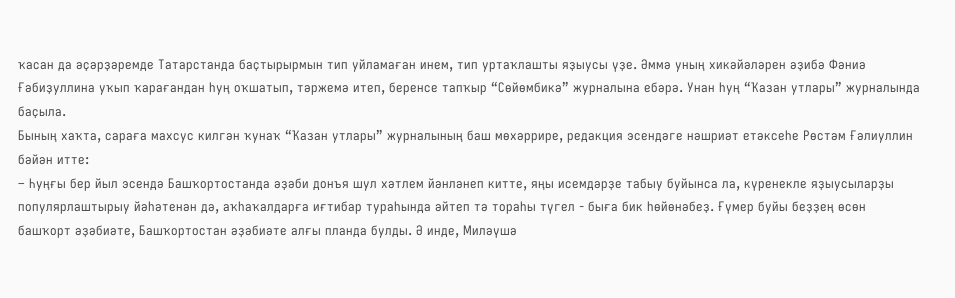ҡасан да әҫәрҙәремде Татарстанда баҫтырырмын тип уйламаған инем, тип уртаҡлашты яҙыусы үҙе. Әммә уның хикәйәләрен әҙибә Фәниә Ғәбиҙуллина уҡып ҡарағандан һуң оҡшатып, тәржемә итеп, беренсе тапҡыр “Сөйөмбикә” журналына ебәрә. Унан һуң “Ҡазан утлары” журналында баҫыла.
Бының хаҡта, сараға махсус килгән ҡунаҡ “Ҡазан утлары” журналының баш мөхәррире, редакция эсендәге нәшриәт етәксеһе Рөстәм Ғәлиуллин бәйән итте:
– Һуңғы бер йыл эсендә Башҡортостанда әҙәби донъя шул хәтлем йәнләнеп китте, яңы исемдәрҙе табыу буйынса ла, күренекле яҙыусыларҙы популярлаштырыу йәһәтенән дә, аҡһаҡалдарға иғтибар тураһында әйтеп тә тораһы түгел - быға бик һөйөнәбеҙ. Ғүмер буйы беҙҙең өсөн башҡорт әҙәбиәте, Башҡортостан әҙәбиәте алғы планда булды. Ә инде, Миләүшә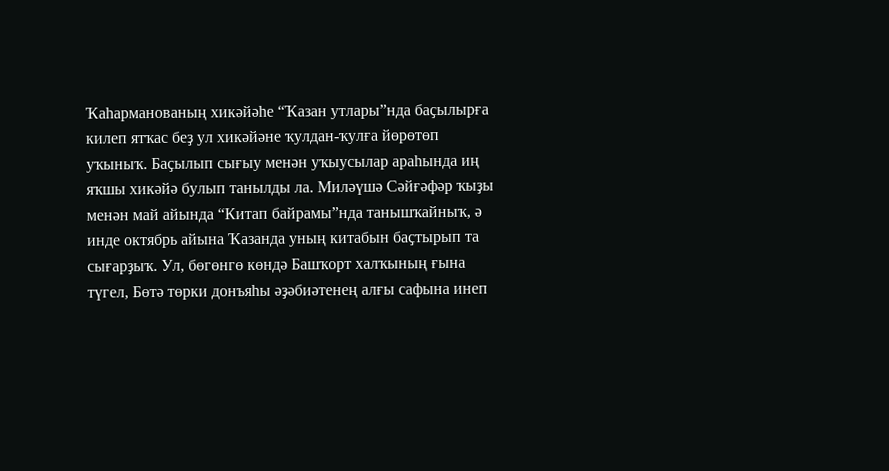Ҡаһарманованың хикәйәһе “Ҡазан утлары”нда баҫылырға килеп ятҡас беҙ ул хикәйәне ҡулдан-ҡулға йөрөтөп уҡыныҡ. Баҫылып сығыу менән уҡыусылар араһында иң яҡшы хикәйә булып танылды ла. Миләүшә Сәйғәфәр ҡыҙы менән май айында “Китап байрамы”нда танышҡайныҡ, ә инде октябрь айына Ҡазанда уның китабын баҫтырып та сығарҙыҡ. Ул, бөгөнгө көндә Башҡорт халҡының ғына түгел, Бөтә төрки донъяһы әҙәбиәтенең алғы сафына инеп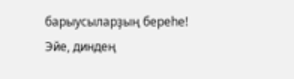барыусыларҙың береһе!
Эйе, диндең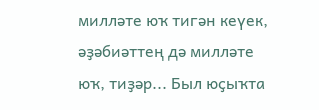милләте юҡ тигән кеүек, әҙәбиәттең дә милләте юҡ, тиҙәр... Был юҫыҡта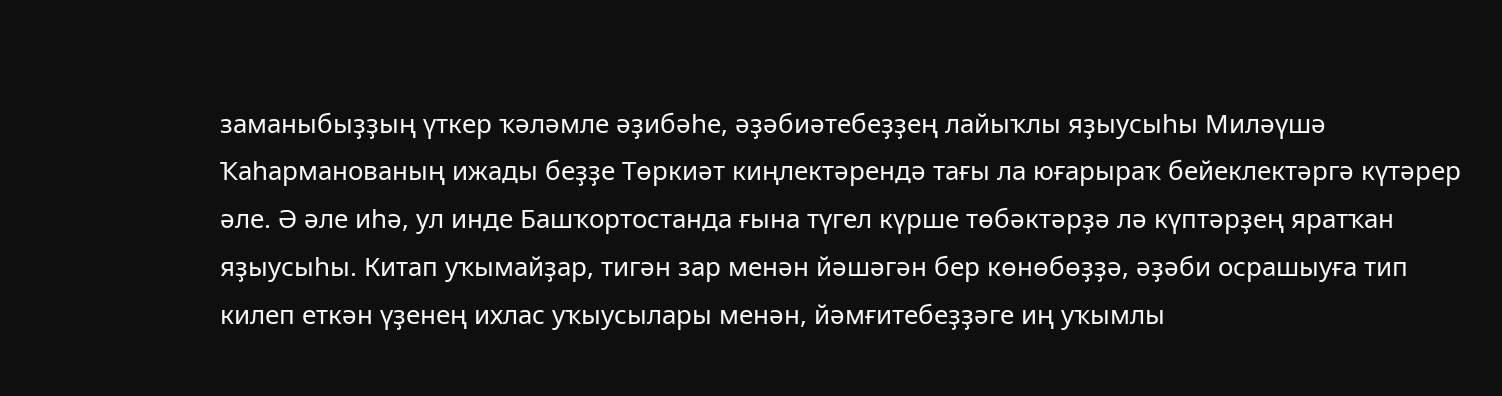заманыбыҙҙың үткер ҡәләмле әҙибәһе, әҙәбиәтебеҙҙең лайыҡлы яҙыусыһы Миләүшә Ҡаһарманованың ижады беҙҙе Төркиәт киңлектәрендә тағы ла юғарыраҡ бейеклектәргә күтәрер әле. Ә әле иһә, ул инде Башҡортостанда ғына түгел күрше төбәктәрҙә лә күптәрҙең яратҡан яҙыусыһы. Китап уҡымайҙар, тигән зар менән йәшәгән бер көнөбөҙҙә, әҙәби осрашыуға тип килеп еткән үҙенең ихлас уҡыусылары менән, йәмғитебеҙҙәге иң уҡымлы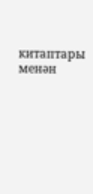китаптары менән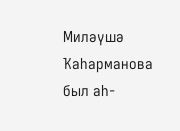Миләүшә Ҡаһарманова был аһ-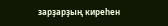зарҙарҙың киреһен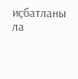иҫбатланы ла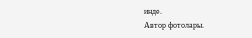инде.
Автор фотолары.